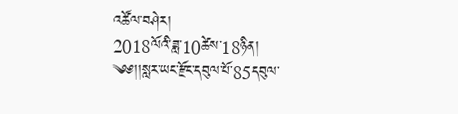འཚོལ་བཤེར།
2018ལོའི་ཟླ་10ཚེས་18ཉིན།
༄༅།།སླར་ཡང་རྫོང་དབུལ་པོ་85དབུལ་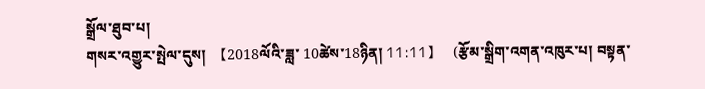སྒྲོལ་ཐུབ་པ།
གསར་འགྱུར་སྤེལ་དུས།  【2018ལོའི་ཟླ་ 10ཚེས་18ཉིན། 11:11】   (རྩོམ་སྒྲིག་འགན་འཁུར་པ། བསྟན་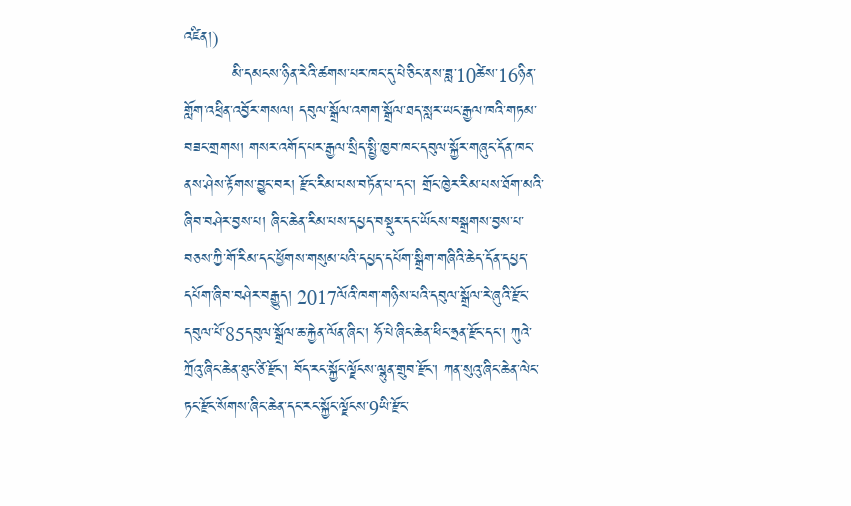འཛིན།)
         མི་དམངས་ཉིན་རེའི་ཚགས་པར་ཁང་དུ་པེ་ཅིང་ནས་ཟླ་10ཚེས་16ཉིན་གློག་འཕྲིན་འབྱོར་གསལ། དབུལ་སྒྲོལ་འགག་སྒྲོལ་ཐད་སླར་ཡང་རྒྱལ་ཁའི་གཏམ་བཟང་གྲགས། གསར་འགོད་པར་རྒྱལ་སྲིད་སྤྱི་ཁྱབ་ཁང་དབུལ་སྐྱོར་གཞུང་དོན་ཁང་ནས་ཤེས་རྟོགས་བྱུང་བར། རྫོང་རིམ་པས་བཏོན་པ་དང་། གྲོང་ཁྱེར་རིམ་པས་ཐོག་མའི་ཞིབ་བཤེར་བྱས་པ། ཞིང་ཆེན་རིམ་པས་དཔྱད་བསྡུར་དང་ཡོངས་བསྒྲགས་བྱས་པ་བཅས་ཀྱི་གོ་རིམ་དང་ཕྱོགས་གསུམ་པའི་དཔྱད་དཔོག་སྒྲིག་གཞིའི་ཆེད་དོན་དཔྱད་དཔོག་ཞིབ་བཤེར་བརྒྱུད། 2017ལོའི་ཁག་གཉིས་པའི་དབུལ་སྒྲོལ་རེ་ཞུའི་རྫོང་དབུལ་པོ་85དབུལ་སྒྲོལ་ཆ་རྐྱེན་ལོན་ཞིང་། ཧོ་པེ་ཞིང་ཆེན་ཕིང་ཧྲན་རྫོང་དང་། ཀུའེ་ཀྲོའུ་ཞིང་ཆེན་ཐུང་ཙི་རྫོང་། བོད་རང་སྐྱོང་ལྗོངས་ལྷུན་གྲུབ་རྫོང་། ཀན་སུའུ་ཞིང་ཆེན་ལེང་ཏང་རྫོང་སོགས་ཞིང་ཆེན་དང་རང་སྐྱོང་ལྗོངས་9ཡི་རྫོང་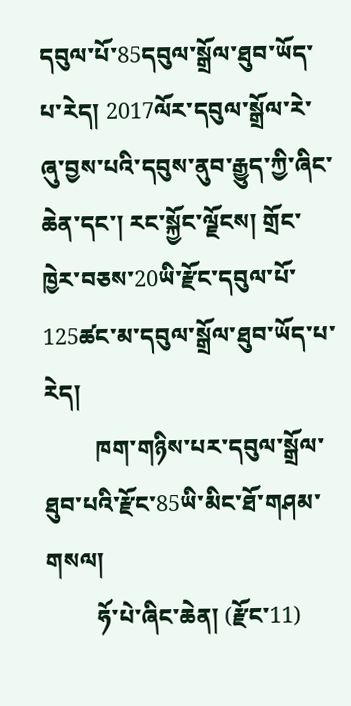དབུལ་པོ་85དབུལ་སྒྲོལ་ཐུབ་ཡོད་པ་རེད། 2017ལོར་དབུལ་སྒྲོལ་རེ་ཞུ་བྱས་པའི་དབུས་ནུབ་རྒྱུད་ཀྱི་ཞིང་ཆེན་དང་། རང་སྐྱོང་ལྗོངས། གྲོང་ཁྱེར་བཅས་20ཡི་རྫོང་དབུལ་པོ་125ཚང་མ་དབུལ་སྒྲོལ་ཐུབ་ཡོད་པ་རེད།
         ཁག་གཉིས་པར་དབུལ་སྒྲོལ་ཐུབ་པའི་རྫོང་85ཡི་མིང་ཐོ་གཤམ་གསལ།
         ཧོ་པེ་ཞིང་ཆེན། (རྫོང་11)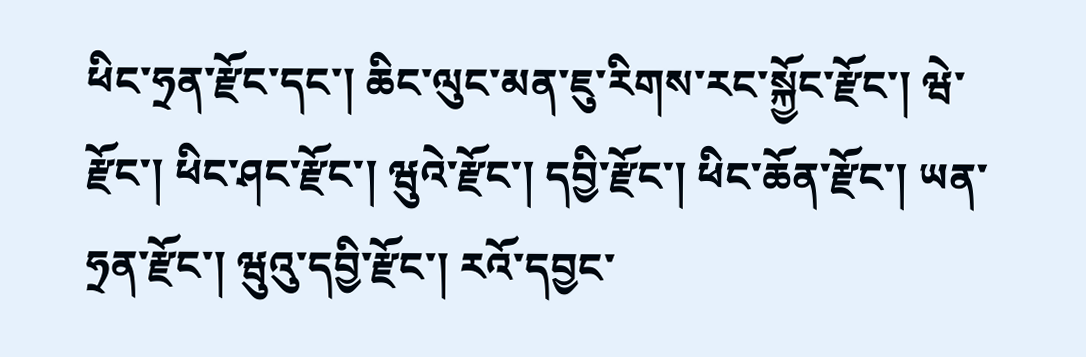ཕིང་ཧྲན་རྫོང་དང་། ཆིང་ལུང་མན་ཇུ་རིགས་རང་སྐྱོང་རྫོང་། ཝེ་རྫོང་། ཕིང་ཤང་རྫོང་། ཝུའེ་རྫོང་། དབྱི་རྫོང་། ཕིང་ཆོན་རྫོང་། ཡན་ཧྲན་རྫོང་། ཝུའུ་དབྱི་རྫོང་། རའོ་དབྱང་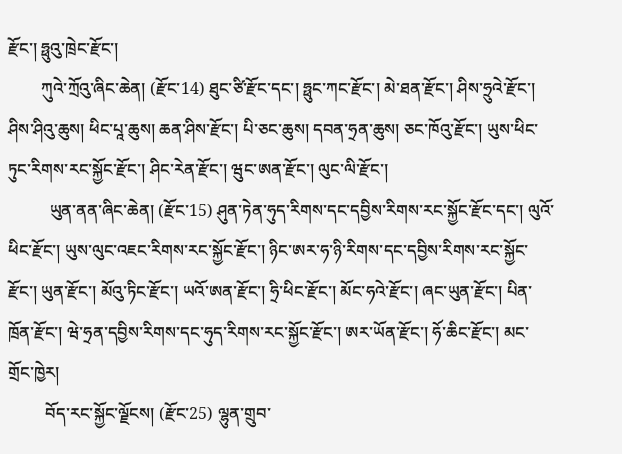རྫོང་། ཧྥུའུ་ཁྲེང་རྫོང་།
        ཀུའེ་ཀྲོའུ་ཞིང་ཆེན། (རྫོང་14) ཐུང་ཙི་རྫོང་དང་། ཧྥུང་ཀང་རྫོང་། མེ་ཐན་རྫོང་། ཤིས་ཧྲུའེ་རྫོང་། ཤིས་ཤིའུ་ཆུས། ཕིང་པཱ་ཆུས། ཆན་ཤིས་རྫོང་། པི་ཅང་ཆུས། དབན་ཧྲན་ཆུས། ཅང་ཁོའུ་རྫོང་། ཡུས་ཕིང་ཏུང་རིགས་རང་སྐྱོང་རྫོང་། ཤིང་རེན་རྫོང་། ཝུང་ཨན་རྫོང་། ལུང་ལི་རྫོང་།
          ཡུན་ནན་ཞིང་ཆེན། (རྫོང་15) ཤུན་ཏེན་ཧུད་རིགས་དང་དབྱིས་རིགས་རང་སྐྱོང་རྫོང་དང་། ལུའོ་ཕིང་རྫོང་། ཡུས་ལུང་འཇང་རིགས་རང་སྐྱོང་རྫོང་། ཉིང་ཨར་ཧ་ཉི་རིགས་དང་དབྱིས་རིགས་རང་སྐྱོང་རྫོང་། ཡུན་རྫོང་། མོའུ་ཏིང་རྫོང་། ཡའོ་ཨན་རྫོང་། ཧྲི་ཕིང་རྫོང་། མོང་ཧའེ་རྫོང་། ཞང་ཡུན་རྫོང་། པིན་ཁྲོན་རྫོང་། ཝེ་ཧྲན་དབྱིས་རིགས་དང་ཧུད་རིགས་རང་སྐྱོང་རྫོང་། ཨར་ཡོན་རྫོང་། ཧོ་ཆིང་རྫོང་། མང་གྲོང་ཁྱེར།
         བོད་རང་སྐྱོང་ལྗོངས། (རྫོང་25) ལྷུན་གྲུབ་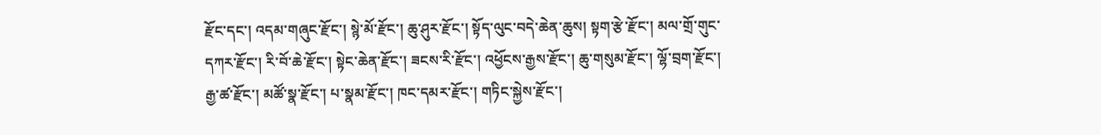རྫོང་དང་། འདམ་གཞུང་རྫོང་། སྙེ་མོ་རྫོང་། ཆུ་ཤུར་རྫོང་། སྟོད་ལུང་བདེ་ཆེན་ཆུས། སྟག་རྩེ་རྫོང་། མལ་གྲོ་གུང་དཀར་རྫོང་། རི་བོ་ཆེ་རྫོང་། སྟེང་ཆེན་རྫོང་། ཟངས་རི་རྫོང་། འཕྱོངས་རྒྱས་རྫོང་། ཆུ་གསུམ་རྫོང་། ལྷོ་བྲག་རྫོང་། རྒྱ་ཚ་རྫོང་། མཚོ་སྣ་རྫོང་། པ་སྣམ་རྫོང་། ཁང་དམར་རྫོང་། གཏིང་སྐྱེས་རྫོང་།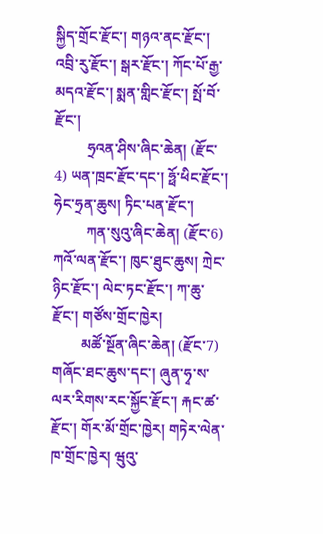སྐྱིད་གྲོང་རྫོང་། གཉའ་ནང་རྫོང་། འབྲི་རུ་རྫོང་། སྒར་རྫོང་། ཀོང་པོ་རྒྱ་མདའ་རྫོང་། སྨན་གླིང་རྫོང་། སྤོ་བོ་རྫོང་།
         ཧྲའན་ཤིས་ཞིང་ཆེན། (རྫོང་4) ཡན་ཁྲང་རྫོང་དང་། ཧྥོ་ཕིང་རྫོང་། ཧེང་ཧྲན་ཆུས། ཏིང་པན་རྫོང་།
         ཀན་སུའུ་ཞིང་ཆེན། (རྫོང་6) ཀའོ་ལན་རྫོང་། ཁུང་ཐུང་ཆུས། ཀྲེང་ཉིང་རྫོང་། ལེང་ཏང་རྫོང་། ཀ་ཆུ་རྫོང་། གཙོས་གྲོང་ཁྱེར།
        མཚོ་སྔོན་ཞིང་ཆེན། (རྫོང་7) གཞོང་ཐང་ཆུས་དང་། ཞུན་ཧྭ་ས་ལར་རིགས་རང་སྐྱོང་རྫོང་། རྐང་ཚ་རྫོང་། གོར་མོ་གྲོང་ཁྱེར། གཏེར་ལེན་ཁ་གྲོང་ཁྱེར། ཝུའུ་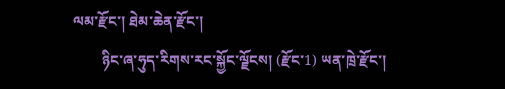ལམ་རྫོང་། ཐེམ་ཆེན་རྫོང་།
        ཉིང་ཞ་ཧུད་རིགས་རང་སྐྱོང་ལྗོངས། (རྫོང་1) ཡན་ཁྲེ་རྫོང་།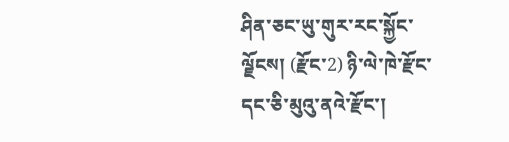ཤིན་ཅང་ཡུ་གུར་རང་སྐྱོང་ལྗོངས། (རྫོང་2) ཉི་ལེ་ཁེ་རྫོང་དང་ཅི་མུའུ་ནའེ་རྫོང་།